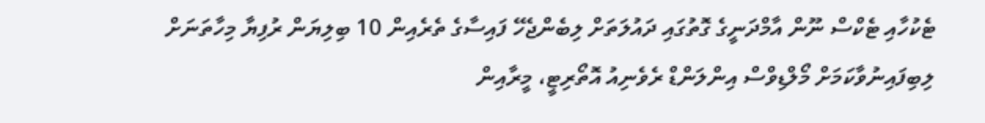ޓެކުހާއި ޓެކްސް ނޫން އާމްދަނީގެ ގޮތުގައި ދައުލަތަށް ލިބެންޖެހޭ ފައިސާގެ ތެރެއިން 10 ބިލިޔަން ރުފިޔާ މިހާތަނަށް ލިބިފައިނުވާކަމަށް މޯލްޑިވްސް އިންލަންޑް ރެވެނިއު އޮތޯރިޓީ، މީރާއިން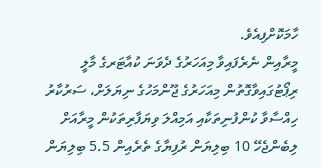ހާމަކޮށްފިއެވެ.
މީރާއިން ނެރެފައިވާ މިއަހަރުގެ ދެވަނަ ކުއާޓަރގެ މާލީ ރިޕޯޓުގައިވާގޮތުން މިއަހަރުގެ ޖޫންމަހުގެ ނިޔަލަށް، ސަރުކާރު ހިއްސާވާ ކުންފުނިތަކާއި އަމިއްލަ ވިޔަފާރިތަކުން މީރާއަށް ލިބެންޖެހޭ 10 ބިލިޔަން ރުފިޔާގެ ތެރެއިން 5.5 ބިލިޔަން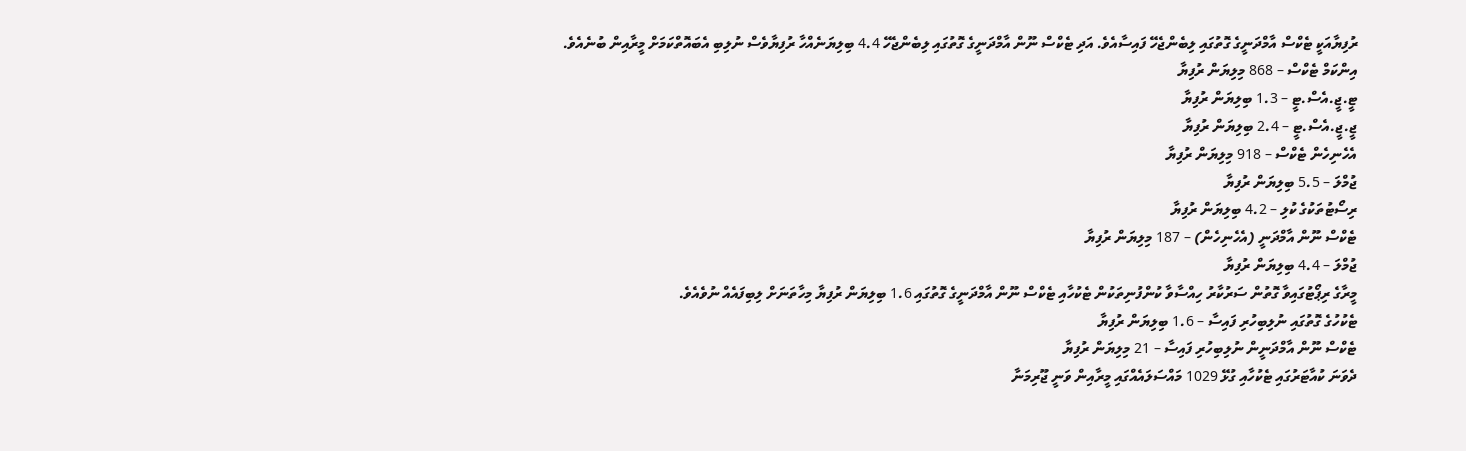ރުފިޔާއަކީ ޓެކްސް އާމްދަނީގެ ގޮތުގައި ލިބެންޖެހޭ ފައިސާއެވެ. އަދި ޓެކްސް ނޫން އާމްދަނީގެ ގޮތުގައި ލިބެންޖެހޭ 4.4 ބިލިޔަނެއްހާ ރުފިޔާވެސް ނުލިބި އެބައޮތްކަމަށް މީރާއިން ބުނެއެވެ.
އިންކަމް ޓެކްސް – 868 މިލިޔަން ރުފިޔާ
ޓީ.ޖީ.އެސް.ޓީ – 1.3 ބިލިޔަން ރުފިޔާ
ޖީ.ޖީ.އެސް.ޓީ – 2.4 ބިލިޔަން ރުފިޔާ
އެހެނިހެން ޓެކްސް – 918 މިލިޔަން ރުފިޔާ
ޖުމްލަ – 5.5 ބިލިޔަން ރުފިޔާ
ރިސޯޓުތަކުގެ ކުލި – 4.2 ބިލިޔަން ރުފިޔާ
ޓެކްސް ނޫން އާމްދަނީ (އެހެނިހެން) – 187 މިލިޔަން ރުފިޔާ
ޖުމްލަ – 4.4 ބިލިޔަން ރުފިޔާ
މީރާގެ ރިޕޯޓުގައިވާ ގޮތުން ސަރުކާރު ހިއްސާވާ ކުންފުނިތަކުން ޓެކުހާއި ޓެކްސް ނޫން އާމްދަނީގެ ގޮތުގައި 1.6 ބިލިޔަން ރުފިޔާ މިހާތަނަށް ލިބިފައެއް ނުވެއެވެ.
ޓެކުހުގެ ގޮތުގައި ނުލިބިހުރި ފައިސާ – 1.6 ބިލިޔަން ރުފިޔާ
ޓެކްސް ނޫން އާމްދަނީން ނުލިބިހުރި ފައިސާ – 21 މިލިޔަން ރުފިޔާ
ދެވަނަ ކުއާޓަރުގައި ޓެކުހާއި ގުޅޭ 1029 މައްސަލައެއްގައި މީރާއިން ވަނީ ޖޫރިމަނާ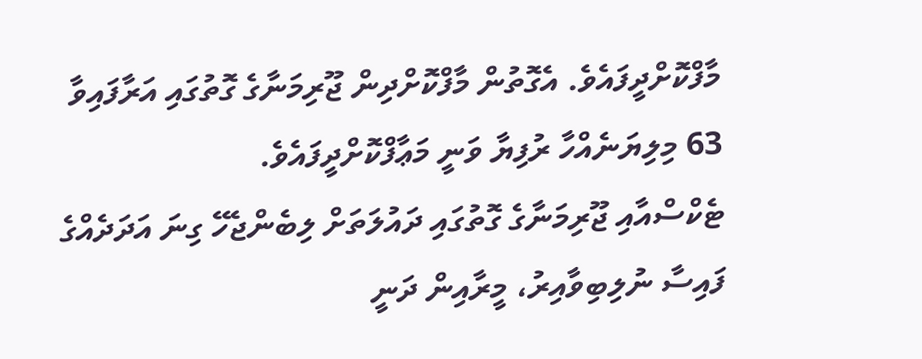މާފްކޮށްދީފައެވެ. އެގޮތުން މާފްކޮށްދިން ޖޫރިމަނާގެ ގޮތުގައި އަރާފައިވާ 63 މިލިޔަނެއްހާ ރުފިޔާ ވަނީ މަޢާފްކޮށްދީފައެވެ.
ޓެކްސްއާއި ޖޫރިމަނާގެ ގޮތުގައި ދައުލަތަށް ލިބެންޖެހޭ ގިނަ އަދަދެއްގެ ފައިސާ ނުލިބިވާއިރު، މީރާއިން ދަނީ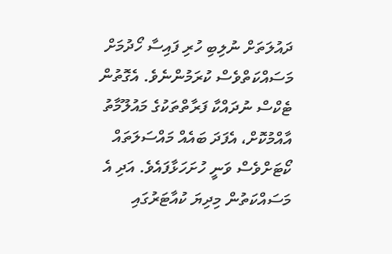ދައުލަތަށް ނުލިބި ހުރި ފައިސާ ހޯދުމަށް މަސައްކަތްވެސް ކުރަމުންނެވެ. އެގޮތުން ޓެކްސް ނުދައްކާ ފަރާތްތަކުގެ މައުލޫމާތު އާއްމުކޮށް، އެފަދަ ބައެއް މައްސަލަތައް ކޯޓަށްވެސް ވަނީ ހުށަހަޅާފައެވެ. އަދި އެ މަސައްކަތުން މިދިޔަ ކުއާޓަރުގައި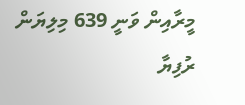މީރާއިން ވަނީ 639 މިލިޔަން ރުފިޔާ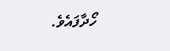ހޯދާފައެވެ.